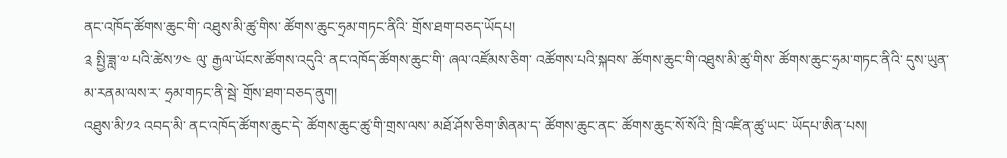ནང་འཁོད་ཚོགས་ཆུང་གི་ འཐུས་མི་ཚུ་གིས་ ཚོགས་ཆུང་ཧྲམ་གཏང་ནིའི་ གྲོས་ཐག་བཅད་ཡོདཔ།
༉ སྤྱི་ཟླ་༧ པའི་ཚེས་༡༤ ལུ་ རྒྱལ་ཡོངས་ཚོགས་འདུའི་ ནང་འཁོད་ཚོགས་ཆུང་གི་ ཞལ་འཛོམས་ཅིག་ འཚོགས་པའི་སྐབས་ ཚོགས་ཆུང་གི་འཐུས་མི་ཚུ་གིས་ ཚོགས་ཆུང་ཧྲམ་གཏང་ནིའི་ དུས་ཡུན་མ་རནམ་ལས་ར་ ཧྲམ་གཏང་ནི་སྦེ་ གྲོས་ཐག་བཅད་ནུག།
འཐུས་མི་༡༢ འབད་མི་ ནང་འཁོད་ཚོགས་ཆུང་དེ་ ཚོགས་ཆུང་ཚུ་གི་གྲས་ལས་ མཐོ་ཤོས་ཅིག་ཨིནམ་ད་ ཚོགས་ཆུང་ནང་ ཚོགས་ཆུང་སོ་སོའི་ ཁྲི་འཛིན་ཚུ་ཡང་ ཡོདཔ་ཨིན་པས།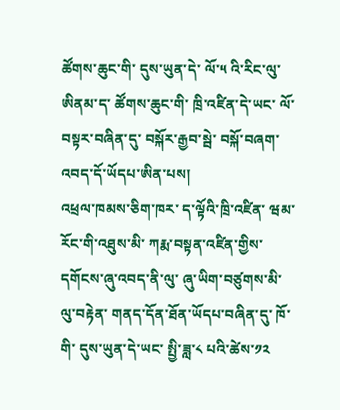ཚོགས་ཆུང་གི་ དུས་ཡུན་དེ་ ལོ་༥ འི་རིང་ལུ་ཨིནམ་ད་ ཚོགས་ཆུང་གི་ ཁྲི་འཛིན་དེ་ཡང་ ལོ་བསྟར་བཞིན་དུ་ བསྐོར་རྒྱབ་སྦེ་ བསྐོ་བཞག་འབད་དོ་ཡོདཔ་ཨིན་པས།
འཕྲལ་ཁམས་ཅིག་ཁར་ ད་ལྟོའི་ཁྲི་འཛིན་ ཝམ་རོང་གི་འཐུས་མི་ ཀརྨ་བསྟན་འཛིན་གྱིས་ དགོངས་ཞུ་འབད་ནི་ལུ་ ཞུ་ཡིག་བཙུགས་མི་ལུ་བརྟེན་ གནད་དོན་ཐོན་ཡོདཔ་བཞིན་དུ་ ཁོ་གི་ དུས་ཡུན་དེ་ཡང་ སྤྱི་ཟླ་༨ པའི་ཚེས་༡༢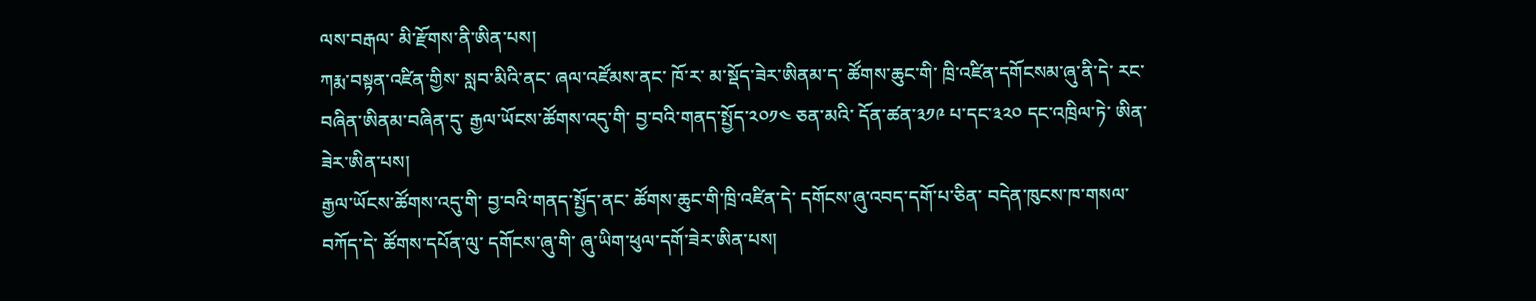ལས་བརྒལ་ མི་རྫོགས་ནི་ཨིན་པས།
ཀརྨ་བསྟན་འཛིན་གྱིས་ སླབ་མིའི་ནང་ ཞལ་འཛོམས་ནང་ ཁོ་ར་ མ་སྡོད་ཟེར་ཨིནམ་ད་ ཚོགས་ཆུང་གི་ ཁྲི་འཛིན་དགོངསམ་ཞུ་ནི་དེ་ རང་བཞིན་ཨིནམ་བཞིན་དུ་ རྒྱལ་ཡོངས་ཚོགས་འདུ་གི་ བྱ་བའི་གནད་སྤྱོད་༢༠༡༤ ཅན་མའི་ དོན་ཚན་༣༡༩ པ་དང་༣༢༠ དང་འཁྲིལ་ཏེ་ ཨིན་ཟེར་ཨིན་པས།
རྒྱལ་ཡོངས་ཚོགས་འདུ་གི་ བྱ་བའི་གནད་སྤྱོད་ནང་ ཚོགས་ཆུང་གི་ཁྲི་འཛིན་དེ་ དགོངས་ཞུ་འབད་དགོ་པ་ཅིན་ བདེན་ཁུངས་ཁ་གསལ་བཀོད་དེ་ ཚོགས་དཔོན་ལུ་ དགོངས་ཞུ་གི་ ཞུ་ཡིག་ཕུལ་དགོ་ཟེར་ཨིན་པས།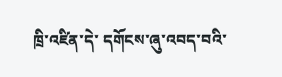ཁྲི་འཛིན་དེ་ དགོངས་ཞུ་འབད་བའི་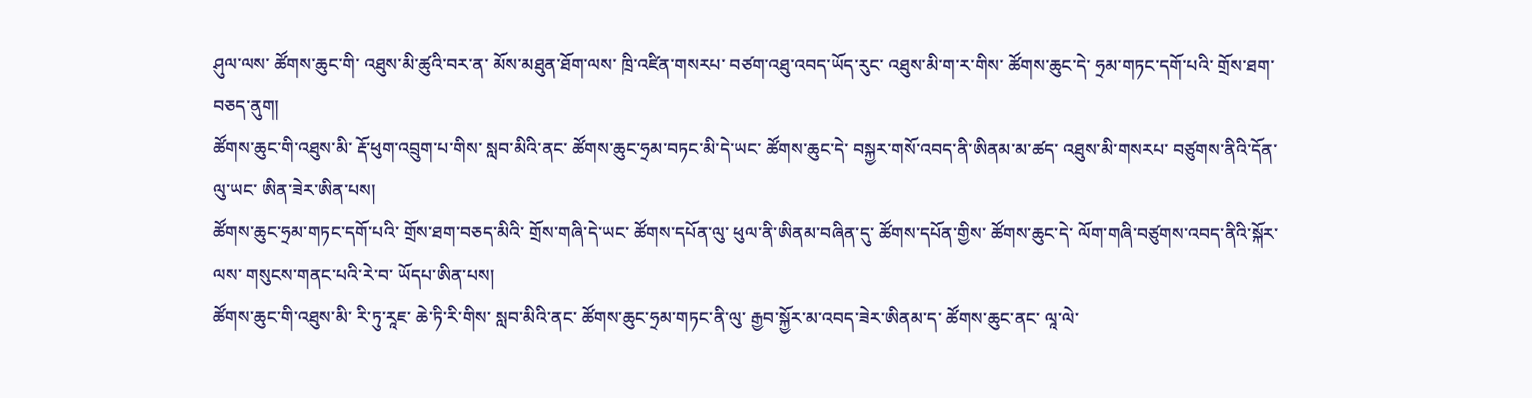ཤུལ་ལས་ ཚོགས་ཆུང་གི་ འཐུས་མི་ཚུའི་བར་ན་ མོས་མཐུན་ཐོག་ལས་ ཁྲི་འཛིན་གསརཔ་ བཙག་འཐུ་འབད་ཡོད་རུང་ འཐུས་མི་ག་ར་གིས་ ཚོགས་ཆུང་དེ་ ཧྲམ་གཏང་དགོ་པའི་ གྲོས་ཐག་བཅད་ནུག།
ཚོགས་ཆུང་གི་འཐུས་མི་ རྡོ་ཕུག་འབྲུག་པ་གིས་ སླབ་མིའི་ནང་ ཚོགས་ཆུང་ཧྲམ་བཏང་མི་དེ་ཡང་ ཚོགས་ཆུང་དེ་ བསྐྱར་གསོ་འབད་ནི་ཨིནམ་མ་ཚད་ འཐུས་མི་གསརཔ་ བཙུགས་ནིའི་དོན་ལུ་ཡང་ ཨིན་ཟེར་ཨིན་པས།
ཚོགས་ཆུང་ཧྲམ་གཏང་དགོ་པའི་ གྲོས་ཐག་བཅད་མིའི་ གྲོས་གཞི་དེ་ཡང་ ཚོགས་དཔོན་ལུ་ ཕུལ་ནི་ཨིནམ་བཞིན་དུ་ ཚོགས་དཔོན་གྱིས་ ཚོགས་ཆུང་དེ་ ལོག་གཞི་བཙུགས་འབད་ནིའི་སྐོར་ལས་ གསུངས་གནང་པའི་རེ་བ་ ཡོདཔ་ཨིན་པས།
ཚོགས་ཆུང་གི་འཐུས་མི་ རི་ཏུ་རཱཇ་ ཆེ་ཏི་རི་གིས་ སླབ་མིའི་ནང་ ཚོགས་ཆུང་ཧྲམ་གཏང་ནི་ལུ་ རྒྱབ་སྐྱོར་མ་འབད་ཟེར་ཨིནམ་ད་ ཚོགས་ཆུང་ནང་ ལཱ་ལེ་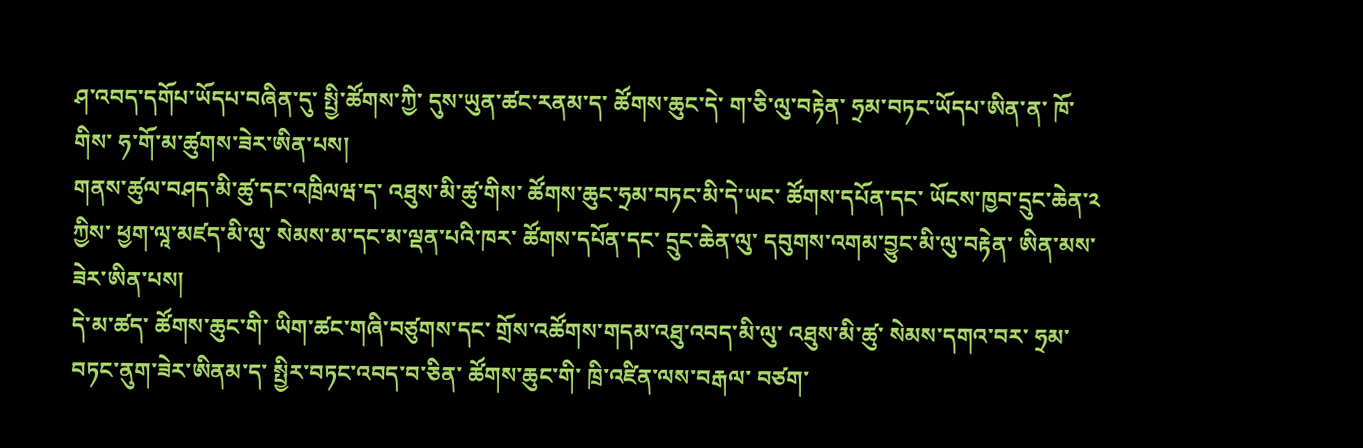ཤ་འབད་དགོཔ་ཡོདཔ་བཞིན་དུ་ སྤྱི་ཚོགས་ཀྱི་ དུས་ཡུན་ཚང་རནམ་ད་ ཚོགས་ཆུང་དེ་ ག་ཅི་ལུ་བརྟེན་ ཧྲམ་བཏང་ཡོདཔ་ཨིན་ན་ ཁོ་གིས་ ཧ་གོ་མ་ཚུགས་ཟེར་ཨིན་པས།
གནས་ཚུལ་བཤད་མི་ཚུ་དང་འཁྲིལཝ་ད་ འཐུས་མི་ཚུ་གིས་ ཚོགས་ཆུང་ཧྲམ་བཏང་མི་དེ་ཡང་ ཚོགས་དཔོན་དང་ ཡོངས་ཁྱབ་དྲུང་ཆེན་༢ ཀྱིས་ ཕྱག་ལཱ་མཛད་མི་ལུ་ སེམས་མ་དང་མ་ལྡན་པའི་ཁར་ ཚོགས་དཔོན་དང་ དྲུང་ཆེན་ལུ་ དབུགས་འགམ་བྱུང་མི་ལུ་བརྟེན་ ཨིན་མས་ཟེར་ཨིན་པས།
དེ་མ་ཚད་ ཚོགས་ཆུང་གི་ ཡིག་ཚང་གཞི་བཙུགས་དང་ གྲོས་འཚོགས་གདམ་འཐུ་འབད་མི་ལུ་ འཐུས་མི་ཚུ་ སེམས་དགའ་བར་ ཧྲམ་བཏང་ནུག་ཟེར་ཨིནམ་ད་ སྤྱིར་བཏང་འབད་བ་ཅིན་ ཚོགས་ཆུང་གི་ ཁྲི་འཛིན་ལས་བརྒལ་ བཙག་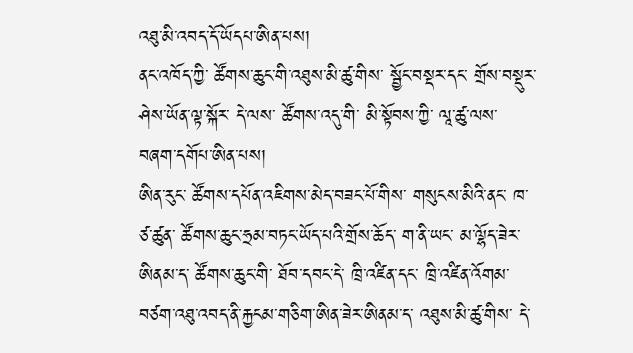འཐུ་མི་འབད་དོ་ཡོདཔ་ཨིན་པས།
ནང་འཁོད་ཀྱི་ ཚོགས་ཆུང་གི་འཐུས་མི་ཚུ་གིས་ སྦྱོང་བསྡར་དང་ གྲོས་བསྡུར་ ཤེས་ཡོན་ལྟ་སྐོར་ དེ་ལས་ ཚོགས་འདུ་གི་ མི་སྟོབས་ཀྱི་ ལཱ་ཚུ་ལས་ བཞག་དགོཔ་ཨིན་པས།
ཨིན་རུང་ ཚོགས་དཔོན་འཇིགས་མེད་བཟང་པོ་གིས་ གསུངས་མིའི་ནང་ ཁ་ཙ་ཚུན་ ཚོགས་ཆུང་ཧྲམ་བཏང་ཡོད་པའི་གྲོས་ཆོད་ ག་ནི་ཡང་ མ་ལྷོད་ཟེར་ཨིནམ་ད་ ཚོགས་ཆུང་གི་ ཐོབ་དབང་དེ་ ཁྲི་འཛིན་དང་ ཁྲི་འཛིན་འོགམ་ བཙག་འཐུ་འབད་ནི་རྐྱངམ་གཅིག་ཨིན་ཟེར་ཨིནམ་ད་ འཐུས་མི་ཚུ་གིས་ དེ་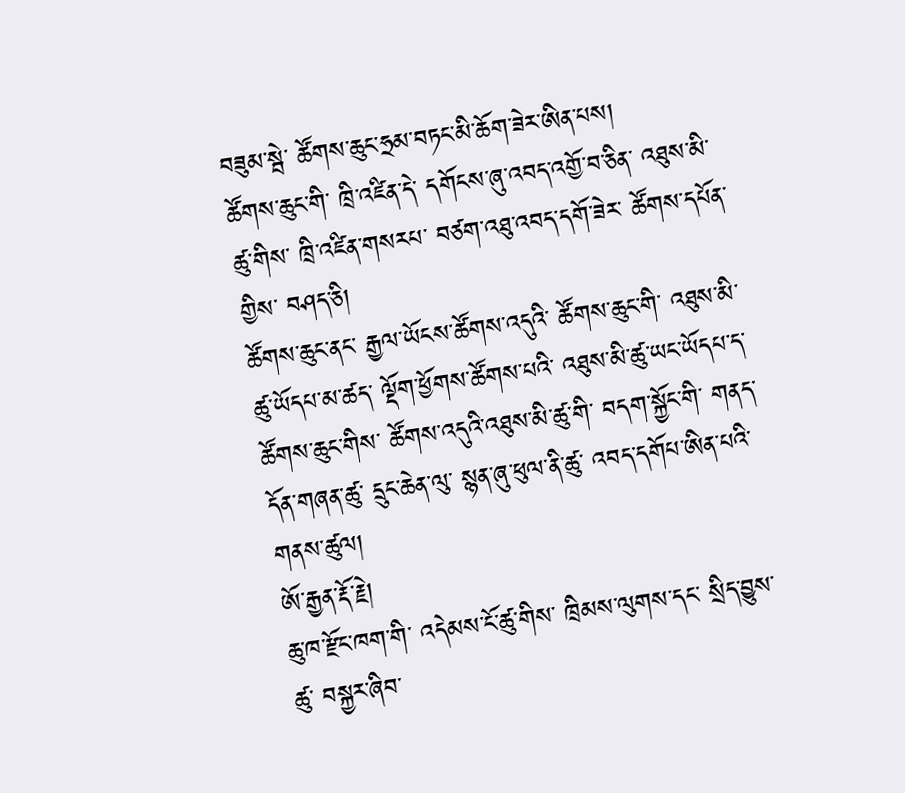བཟུམ་སྦེ་ ཚོགས་ཆུང་ཧྲམ་བཏང་མི་ཆོག་ཟེར་ཨིན་པས།
ཚོགས་ཆུང་གི་ ཁྲི་འཛིན་དེ་ དགོངས་ཞུ་འབད་འགྱོ་བ་ཅིན་ འཐུས་མི་ཚུ་གིས་ ཁྲི་འཛིན་གསརཔ་ བཙག་འཐུ་འབད་དགོ་ཟེར་ ཚོགས་དཔོན་གྱིས་ བཤད་ཅི།
ཚོགས་ཆུང་ནང་ རྒྱལ་ཡོངས་ཚོགས་འདུའི་ ཚོགས་ཆུང་གི་ འཐུས་མི་ཚུ་ཡོདཔ་མ་ཚད་ ལྡོག་ཕྱོགས་ཚོགས་པའི་ འཐུས་མི་ཚུ་ཡང་ཡོདཔ་ད་ ཚོགས་ཆུང་གིས་ ཚོགས་འདུའི་འཐུས་མི་ཚུ་གི་ བདག་སྐྱོང་གི་ གནད་དོན་གཞན་ཚུ་ དྲུང་ཆེན་ལུ་ སྙན་ཞུ་ཕུལ་ནི་ཚུ་ འབད་དགོཔ་ཨིན་པའི་གནས་ཚུལ།
ཨོ་རྒྱན་རྡོ་རྗེ།
ཆུ་ཁ་རྫོང་ཁག་གི་ འདེམས་ངོ་ཚུ་གིས་ ཁྲིམས་ལུགས་དང་ སྲིད་བྱུས་ཚུ་ བསྐྱར་ཞིབ་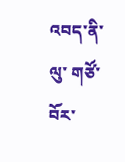འབད་ནི་ལུ་ གཙོ་བོར་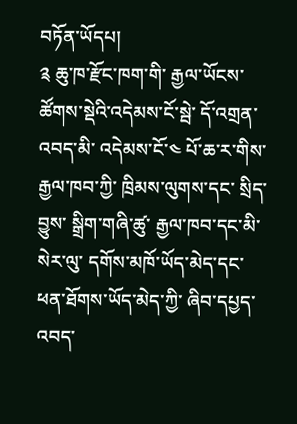བཏོན་ཡོདཔ།
༉ ཆུ་ཁ་རྫོང་ཁག་གི་ རྒྱལ་ཡོངས་ཚོགས་སྡེའི་འདེམས་ངོ་སྦེ་ དོ་འགྲན་འབད་མི་ འདེམས་ངོ་༤ པོ་ཆ་ར་གིས་ རྒྱལ་ཁབ་ཀྱི་ ཁྲིམས་ལུགས་དང་ སྲིད་བྱུས་ སྒྲིག་གཞི་ཚུ་ རྒྱལ་ཁབ་དང་མི་སེར་ལུ་ དགོས་མཁོ་ཡོད་མེད་དང་ ཕན་ཐོགས་ཡོད་མེད་ཀྱི་ ཞིབ་དཔྱད་འབད་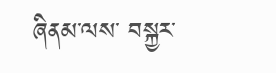ཞིནམ་ལས་ བསྐྱར་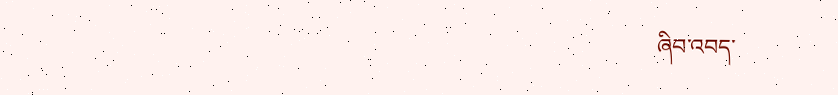ཞིབ་འབད་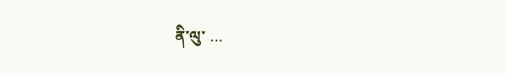ནི་ལུ་ …